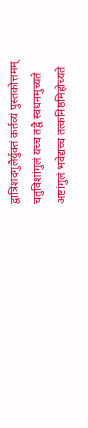द्वात्रिंशदगुलैर्युक्तं कर्तव्यं पुस्तकोत्तमम्
चतुविशांगुलं यच्च तद्वै स्वधनमुच्यते
अष्टांगुलं भवेद्यच्च तत्कनिष्ठमिहोच्यते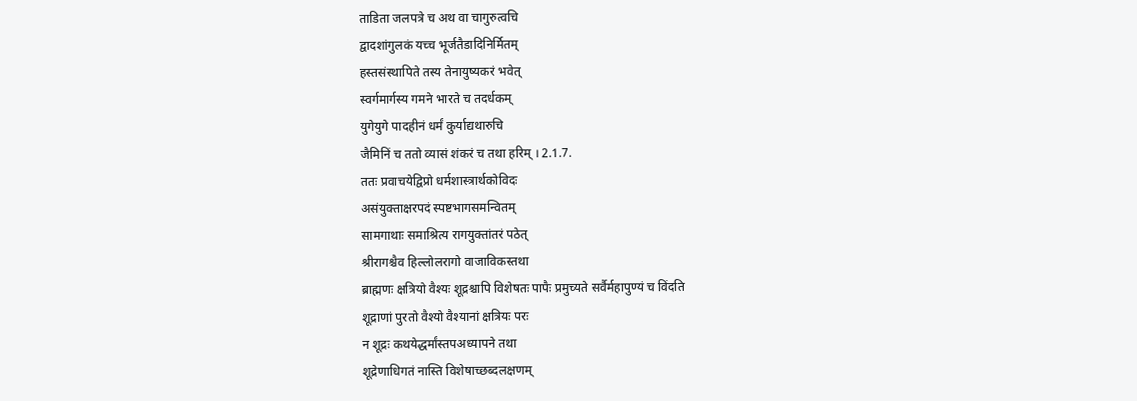ताडिता जलपत्रे च अथ वा चागुरुत्वचि
द्वादशांगुलकं यच्च भूर्जतैडादिनिर्मितम्
हस्तसंस्थापिते तस्य तेनायुष्यकरं भवेत्
स्वर्गमार्गस्य गमने भारते च तदर्धकम्
युगेयुगे पादहीनं धर्मं कुर्याद्यथारुचि
जैमिनिं च ततो व्यासं शंकरं च तथा हरिम् । 2.1.7.
ततः प्रवाचयेद्विप्रो धर्मशास्त्रार्थकोविदः
असंयुक्ताक्षरपदं स्पष्टभागसमन्वितम्
सामगाथाः समाश्रित्य रागयुक्तांतरं पठेत्
श्रीरागश्चैव हिल्लोलरागो वाजाविकस्तथा
ब्राह्मणः क्षत्रियो वैश्यः शूद्रश्चापि विशेषतः पापैः प्रमुच्यते सर्वैर्महापुण्यं च विंदति
शूद्राणां पुरतो वैश्यो वैश्यानां क्षत्रियः परः
न शूद्रः कथयेद्धर्मांस्तपअध्यापने तथा
शूद्रेणाधिगतं नास्ति विशेषाच्छब्दलक्षणम्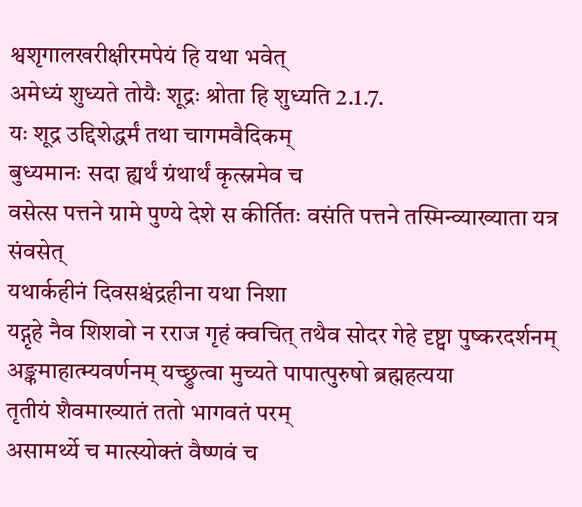श्वशृगालखरीक्षीरमपेयं हि यथा भवेत्
अमेध्यं शुध्यते तोयैः शूद्रः श्रोता हि शुध्यति 2.1.7.
यः शूद्र उद्दिशेद्धर्मं तथा चागमवैदिकम्
बुध्यमानः सदा ह्यर्थं ग्रंथार्थं कृत्स्नमेव च
वसेत्स पत्तने ग्रामे पुण्ये देशे स कीर्तितः वसंति पत्तने तस्मिन्व्याख्याता यत्र संवसेत्
यथार्कहीनं दिवसश्चंद्रहीना यथा निशा
यद्गृहे नैव शिशवो न रराज गृहं क्वचित् तथैव सोदर गेहे दृष्ट्वा पुष्करदर्शनम्
अङ्कमाहात्म्यवर्णनम् यच्छ्रुत्वा मुच्यते पापात्पुरुषो ब्रह्महत्यया
तृतीयं शैवमाख्यातं ततो भागवतं परम्
असामर्थ्ये च मात्स्योक्तं वैष्णवं च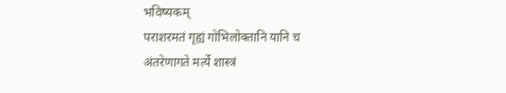भविष्यकम्
पराशरमतं गृह्यं गोभिलोक्तानि यानि च
अंतरेणागते मर्त्ये शास्त्रं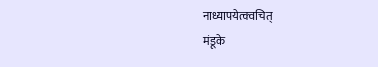नाध्यापयेत्क्वचित्
मंडूके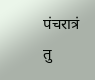पंचरात्रं तु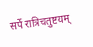सर्पे रात्रिचतुष्टयम्